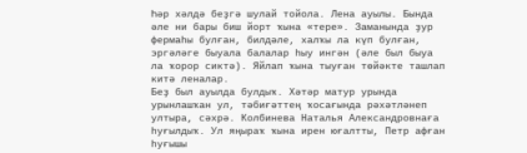Һәр хәлдә беҙгә шулай тойола. Лена ауылы. Бында әле ни бары биш йорт ҡына «тере». Заманында ҙур фермаһы булған, билдәле, халҡы ла күп булған, эргәләге быуала балалар һыу ингән (әле был быуа ла ҡорор сиктә). Яйлап ҡына тыуған төйәкте ташлап китә леналар.
Беҙ был ауылда булдыҡ. Хәтәр матур урында урынлашҡан ул, тәбиғәттең ҡосағында рәхәтләнеп ултыра, сәхрә. Колбинева Наталья Александровнаға һуғылдыҡ. Ул яңыраҡ ҡына ирен юғалтты, Петр афған һуғышы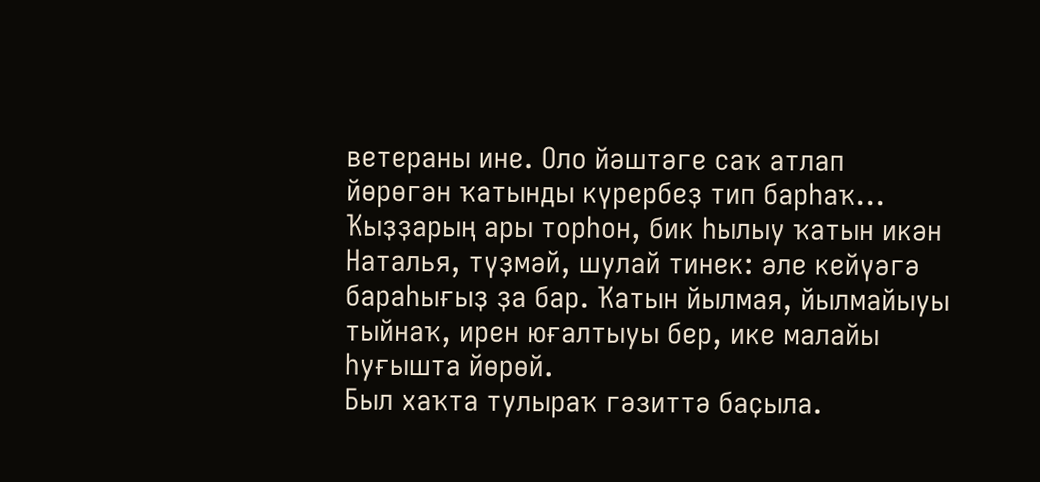ветераны ине. Оло йәштәге саҡ атлап йөрөгән ҡатынды күрербеҙ тип барһаҡ... Ҡыҙҙарың ары торһон, бик һылыу ҡатын икән Наталья, түҙмәй, шулай тинек: әле кейүәгә бараһығыҙ ҙа бар. Ҡатын йылмая, йылмайыуы тыйнаҡ, ирен юғалтыуы бер, ике малайы һуғышта йөрөй.
Был хаҡта тулыраҡ гәзиттә баҫыла.